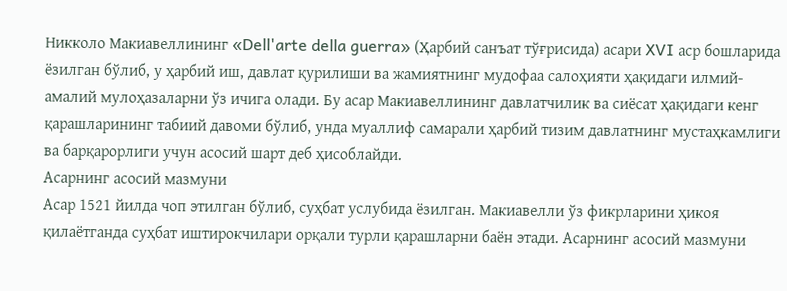Никколо Макиавеллининг «Dell'arte della guerra» (Ҳарбий санъат тўғрисида) асари XVI аср бошларида ёзилган бўлиб, у ҳарбий иш, давлат қурилиши ва жамиятнинг мудофаа салоҳияти ҳақидаги илмий-амалий мулоҳазаларни ўз ичига олади. Бу асар Макиавеллининг давлатчилик ва сиёсат ҳақидаги кенг қарашларининг табиий давоми бўлиб, унда муаллиф самарали ҳарбий тизим давлатнинг мустаҳкамлиги ва барқарорлиги учун асосий шарт деб ҳисоблайди.
Асарнинг асосий мазмуни
Асар 1521 йилда чоп этилган бўлиб, суҳбат услубида ёзилган. Макиавелли ўз фикрларини ҳикоя қилаётганда суҳбат иштирокчилари орқали турли қарашларни баён этади. Асарнинг асосий мазмуни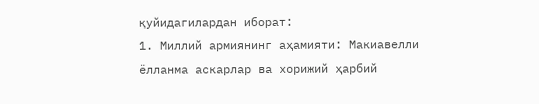қуйидагилардан иборат:
1. Миллий армиянинг аҳамияти: Макиавелли ёлланма аскарлар ва хорижий ҳарбий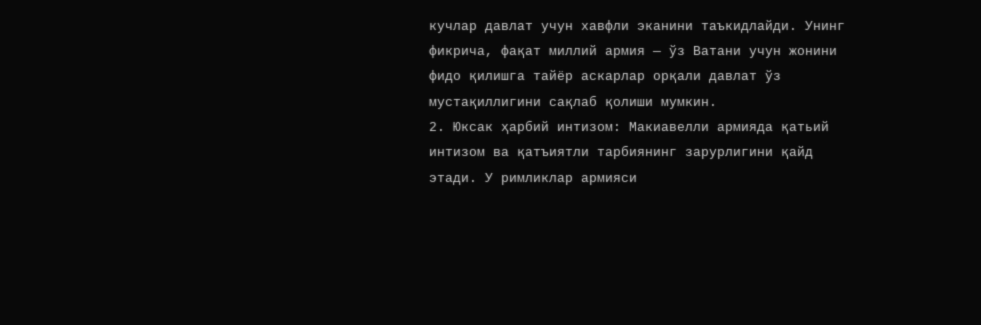кучлар давлат учун хавфли эканини таъкидлайди. Унинг фикрича, фақат миллий армия — ўз Ватани учун жонини фидо қилишга тайёр аскарлар орқали давлат ўз мустақиллигини сақлаб қолиши мумкин.
2. Юксак ҳарбий интизом: Макиавелли армияда қатьий интизом ва қатъиятли тарбиянинг зарурлигини қайд этади. У римликлар армияси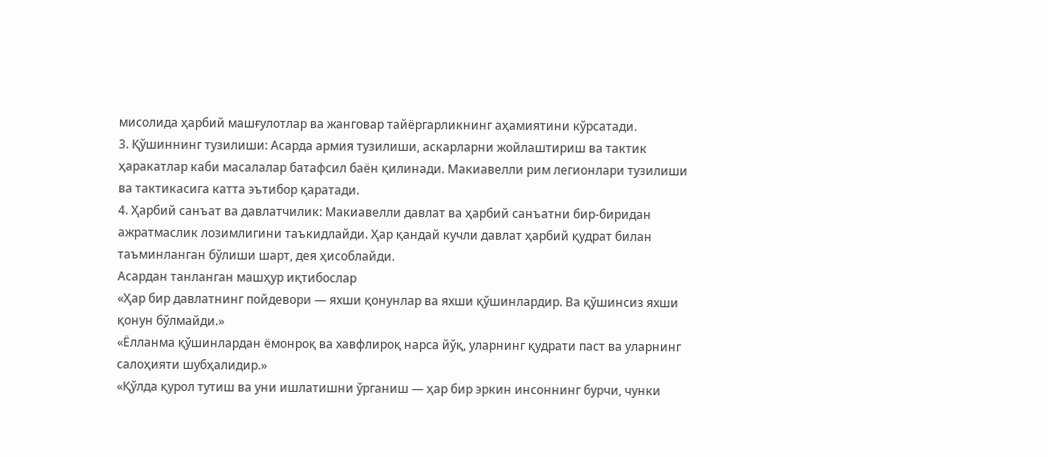мисолида ҳарбий машғулотлар ва жанговар тайёргарликнинг аҳамиятини кўрсатади.
3. Қўшиннинг тузилиши: Асарда армия тузилиши, аскарларни жойлаштириш ва тактик ҳаракатлар каби масалалар батафсил баён қилинади. Макиавелли рим легионлари тузилиши ва тактикасига катта эътибор қаратади.
4. Ҳарбий санъат ва давлатчилик: Макиавелли давлат ва ҳарбий санъатни бир-биридан ажратмаслик лозимлигини таъкидлайди. Ҳар қандай кучли давлат ҳарбий қудрат билан таъминланган бўлиши шарт, дея ҳисоблайди.
Асардан танланган машҳур иқтибослар
«Ҳар бир давлатнинг пойдевори — яхши қонунлар ва яхши қўшинлардир. Ва қўшинсиз яхши қонун бўлмайди.»
«Ёлланма қўшинлардан ёмонроқ ва хавфлироқ нарса йўқ, уларнинг қудрати паст ва уларнинг салоҳияти шубҳалидир.»
«Қўлда қурол тутиш ва уни ишлатишни ўрганиш — ҳар бир эркин инсоннинг бурчи, чунки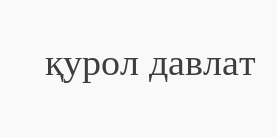қурол давлат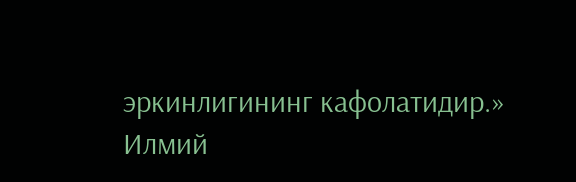эркинлигининг кафолатидир.»
Илмий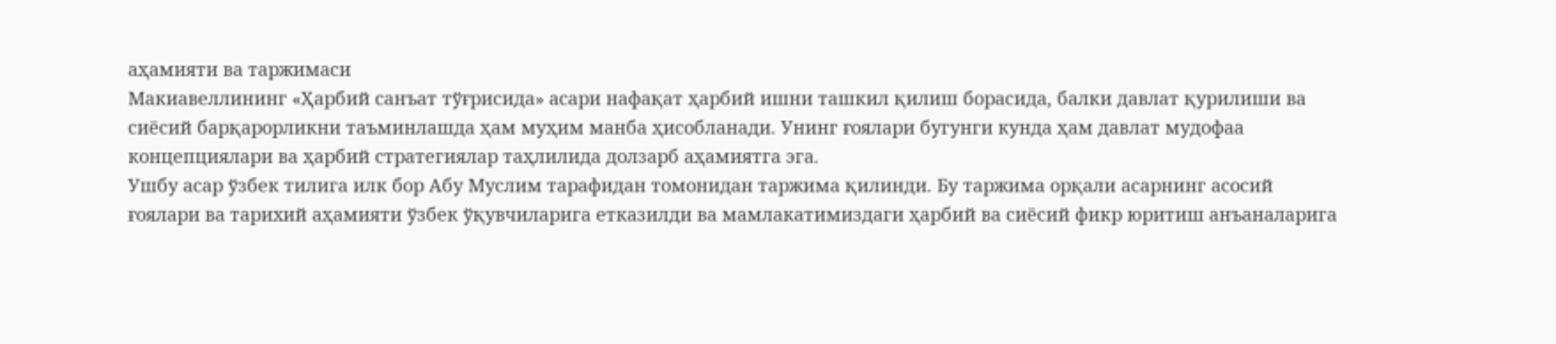аҳамияти ва таржимаси
Макиавеллининг «Ҳарбий санъат тўғрисида» асари нафақат ҳарбий ишни ташкил қилиш борасида, балки давлат қурилиши ва сиёсий барқарорликни таъминлашда ҳам муҳим манба ҳисобланади. Унинг ғоялари бугунги кунда ҳам давлат мудофаа концепциялари ва ҳарбий стратегиялар таҳлилида долзарб аҳамиятга эга.
Ушбу асар ўзбек тилига илк бор Абу Муслим тарафидан томонидан таржима қилинди. Бу таржима орқали асарнинг асосий ғоялари ва тарихий аҳамияти ўзбек ўқувчиларига етказилди ва мамлакатимиздаги ҳарбий ва сиёсий фикр юритиш анъаналарига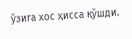ўзига хос ҳисса қўшди.